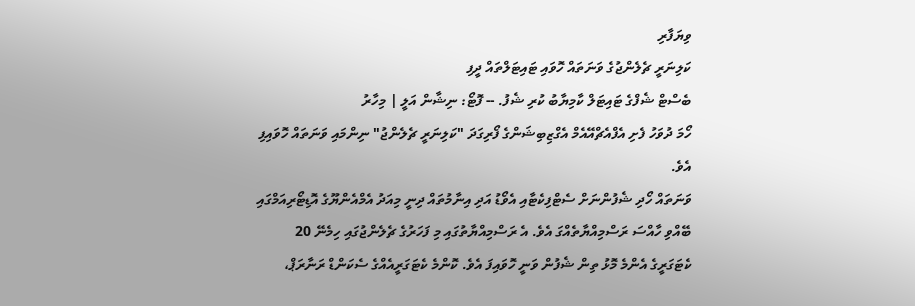ވިޔަފާރި
ކަލިނަރީ ޗެލެންޖުގެ ވަނަތައް ހޮވައި ޓައިޓަލްތައް ދީފި
ބެސްޓް ޝެފްގެ ޓައިޓަލް ކާމިޔާބު ކުރި ޝެފު. -- ފޮޓޯ: ނިޝާން އަލީ | މިހާރު
ހޯމަ ދުވަހު ފެށި އެފްއެޗްއޭއެމް އެގްޒިބިޝަންގެ ފޯރިގަދަ "ކަލިނަރީ ޗެލެންޖު" ނިންމައި ވަނަތައް ހޮވައިފި އެވެ.
ވަނަތައް ހޯދި ޝެފުންނަށް ސެޓްފިކެޓާއި އެވޯޑު އަދި އިނާމުތައް ދިނީ މިއަދު އެމްއެންޔޫގެ އޮޑިޓޯރިއަމްގައި ބޭއްވި ހާއްސަ ރަސްމިއްޔާތެއްގަ އެވެ. އެ ރަސްމިއްޔާތުގައި މި ފަހަރުގެ ޗެލެންޖުގައި ހިމެނޭ 20 ކެޓަގަރީގެ އެންމެ މޮޅު ތިން ޝެފުން ވަނީ ހޮވައިފަ އެވެ. ކޮންމެ ކެޓަގަރީއެއްގެ ސެކަންޑް ރަނާރަޕް،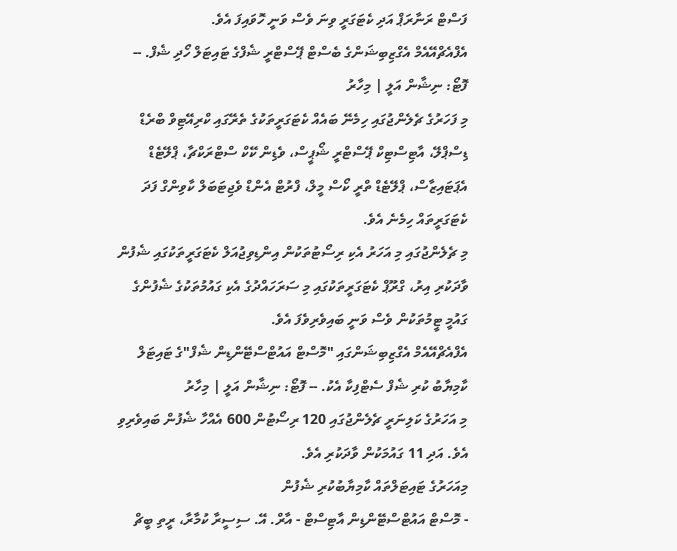ފަސްޓް ރަނާރަޕް އަދި ކެޓަގަރީ ވިނަ ވެސް ވަނީ ހޮވައިފަ އެވެ.
އެފްއެޗްއޭއެމް އެގްޒިބިޝަންގެ ބެސްޓް ޕޭސްޓްރީ ޝެފްގެ ޓައިޓަލް ހޯދި ޝެފް. -- ފޮޓޯ: ނިޝާން އަލީ | މިހާރު
މި ފަހަރުގެ ޗެލެންޖުގައި ހިމެނޭ ބައެއް ކެޓަގަރީތަކުގެ ތެރޭގައި ކްރިއޭޓިވް ބްރެޑް ޑިސްޕްލޭ، އާޓިސްޓިކް ޕޭސްޓްރީ ޝޯޕީސް، ވެޑިން ކޭކް ސްޓްރަކްޗާ، ޕްލޭޓެޑް އެޕަޓައިޒާސް، ޕްލޭޓެޑް ތްރީ ކޯސް މީލް، ފްރުޓް އެންޑް ވެޖިޓަބަލް ކާވިންގް ފަދަ ކެޓަގަރީތައް ހިމެނެ އެވެ.
މި ޗެލެންޖުގައި މި އަހަރު އެކި ރިސޯޓުތަކުން އިންޑިވިޖުއަލް ކެޓަގަރީތަކުގައި ޝެފުން ވާދަކުރި އިރު، ގްރޫޕް ކެޓަގަރީތަކުގައި މި ސަރަހައްދުގެ އެކި ގައުމުތަކުގެ ޝެފުންގެ ގައުމީ ޓީމުތަކުން ވެސް ވަނީ ބައިވެރިވެފަ އެވެ.
އެފްއެޗްއޭއެމް އެގްޒިބިޝަންގައި "މޮސްޓް އައުޓްސްޓޭންޑިން ޝެފް"ގެ ޓައިޓަލް ކާމިޔާބު ކުރި ޝެފް ސެޓްފިކާ އެކު. -- ފޮޓޯ: ނިޝާން އަލީ | މިހާރު
މި އަހަރުގެ ކަލިނަރީ ޗެލެންޖުގައި 120 ރިސޯޓުން 600 އެއްހާ ޝެފުން ބައިވެރިވި އެވެ. އަދި 11 ގައުމަކުން ވާދަކުރި އެވެ.
މިއަހަރުގެ ޓައިޓަލްތައް ކާމިޔާބުކުރި ޝެފުން
- މޮސްޓް އައުޓްސްޓޭންޑިން އާޓިސްޓް - އާރް. އޭ. ސިސީރާ ކުމާރާ، ރީތި ބީޗް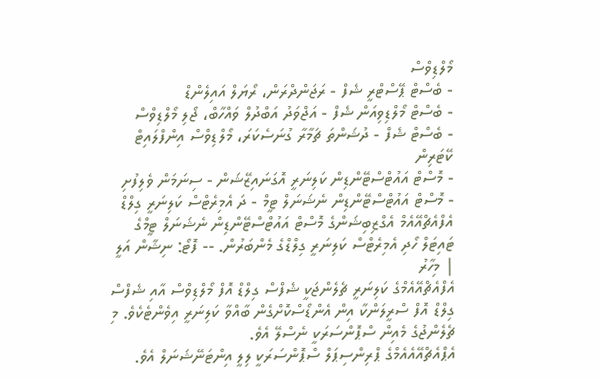މޯލްޑިވްސް
- ބެސްޓް ޕޭސްޓްރީ ޝެފް - ރަޖަންދްރަން، ރޯޔަލް އައިލެންޑް
- ބެސްޓް މޯލްޑިވިއަން ޝެފް - އަޖްވަދު އަބްދުލް ވައްހާބް، ޖޯލި މޯލްޑިވްސް
- ބެސްޓް ޝެފް - ދުޝަންތަ ޗަމާރާ ގުނަސެކަރަ، މޯލްޑިވްސް އިންފްލައިޓް ކޭޓަރިން
- މޮސްޓް އައުޓްސްޓޭންޑިން ކަލިނަރީ އޮގަނައިޒޭޝަން - ސިނަމަން ވެލިފުށި
- މޮސްޓް އައުޓްސްޓޭންޑިން ނެޝަނަލް ޓީމް - ދަ އެމިރެޓްސް ކަލިނަރީ ގިލްޑް
އެފްއެޗްއޭއެމް އެގްޒިބިޝަންގެ މޮސްޓް އައުޓްސްޓޭންޑިން ނެޝަނަލް ޓީމްގެ ޓައިޓަލް ހޯދި އެމިރެޓްސް ކަލިނަރީ ގިލްޑްގެ މެންބަރުން. -- ފޮޓޯ: ނިޝާން އަލީ | މިހާރު
އެފްއެޗްއޭއެމްގެ ކަލިނަރީ ޗެލެންޖަކީ ޝެފްސް ގިލްޑް އޮފް މޯލްޑިވްސް އާއި ޝެފްސް ގިލްޑް އޮފް ސްރީލަންކާ އިން އެންޑޯސްކޮށްގެން ބާއްވާ ކަލިނަރީ އިވެންޓެކެވެ. މި ޗެލެންޖުގެ މެއިން ސްޕޮންސަރަކީ ނެސްލޭ އެވެ.
އެޕްއެޗްއޭއެއެމްގެ ޕްރިންސިޕަލް ސްޕޮންސަރަކީ ލިލީ އިންޓަނޭޝަނަލް އެވެ.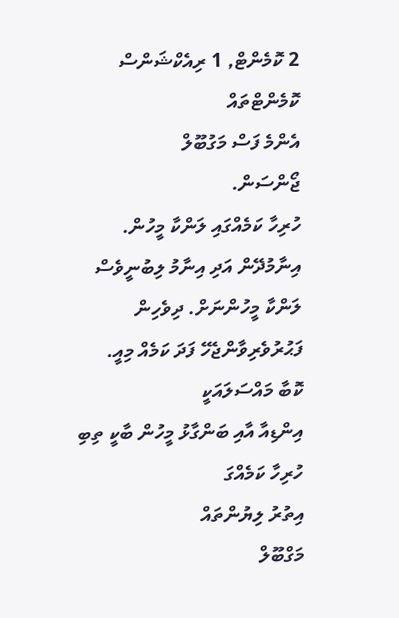2 ކޮމެންޓް, 1 ރިއެކްޝަންސް
ކޮމެންޓްތައް
އެންމެ ފަސް މަގުބޫލް
ޖޯންސަން.
ހުރިހާ ކަމެއްގައި ލަންކާ މީހުން. އިނާމުދޭން އަދި އިނާމު ލިބުނީވެސް ލަންކާ މީހުންނަށް. ދިވެހިން ފަޙުރުވެރިވާންޖެހޭ ފަދަ ކަމެއް މިއީ.
ކޮބާ މައްސަލައަކީ
އިންޑިއާ އާއި ބަންގާޅު މީހުން ބާކީ ތިބި ހުރިހާ ކަމެއްގަ
އިތުރު ލިޔުންތައް
މަގްބޫލް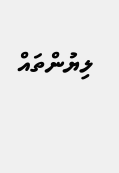ލިޔުންތައް